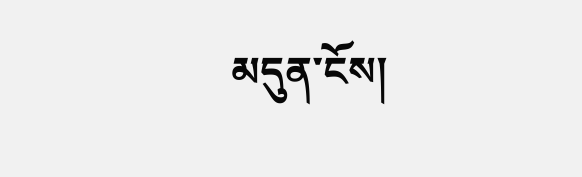མདུན་ངོས།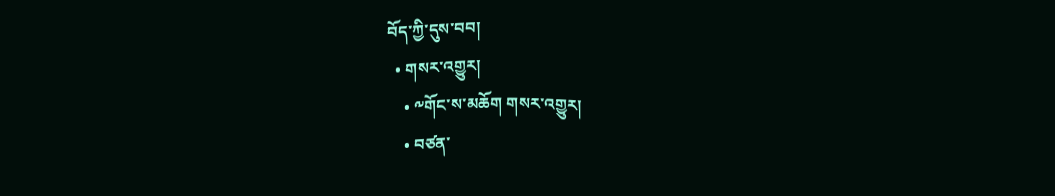བོད་ཀྱི་དུས་བབ།
  • གསར་འགྱུར།
    • ༸གོང་ས་མཆོག གསར་འགྱུར།
    • བཙན་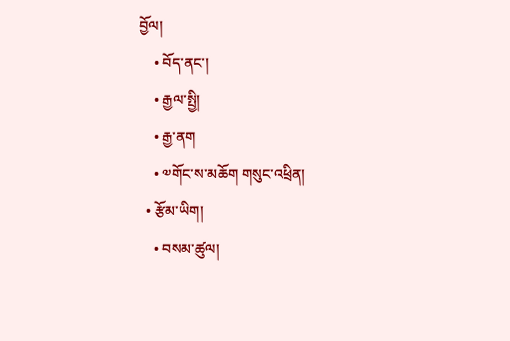བྱོལ།
    • བོད་ནང་།
    • རྒྱལ་སྤྱི།
    • རྒྱ་ནག
    • ༧གོང་ས་མཆོག གསུང་འཕྲིན།
  • རྩོམ་ཡིག།
    • བསམ་ཚུལ།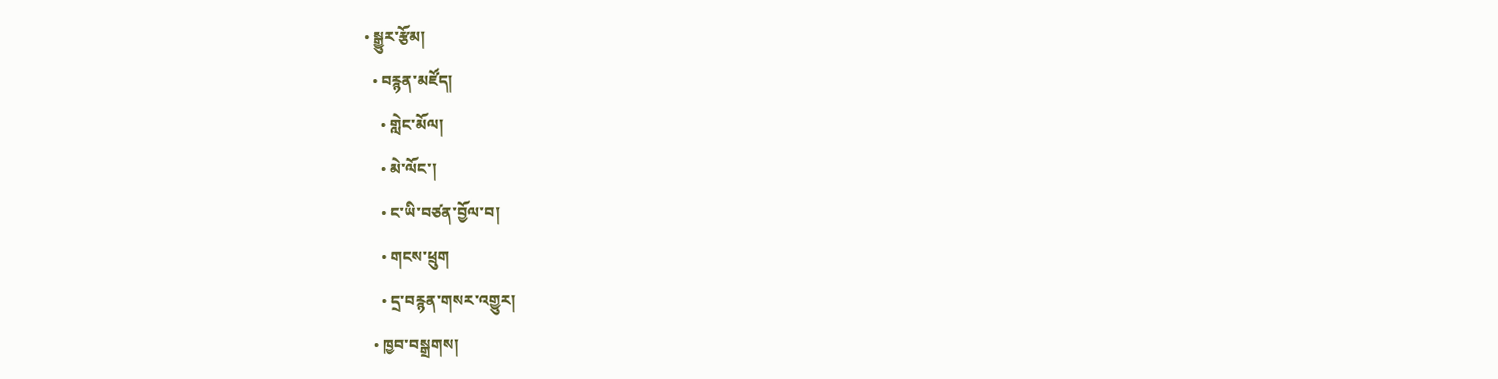• སྒྱུར་རྩོམ།
  • བརྙན་མཛོད།
    • གླེང་མོལ།
    • མེ་ལོང་།
    • ང་ཡི་བཙན་བྱོལ་བ།
    • གངས་ཕྲུག
    • དྲ་བརྙན་གསར་འགྱུར།
  • ཁྱབ་བསྒྲགས།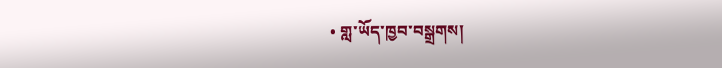• གླ་ཡོད་ཁྱབ་བསྒྲགས།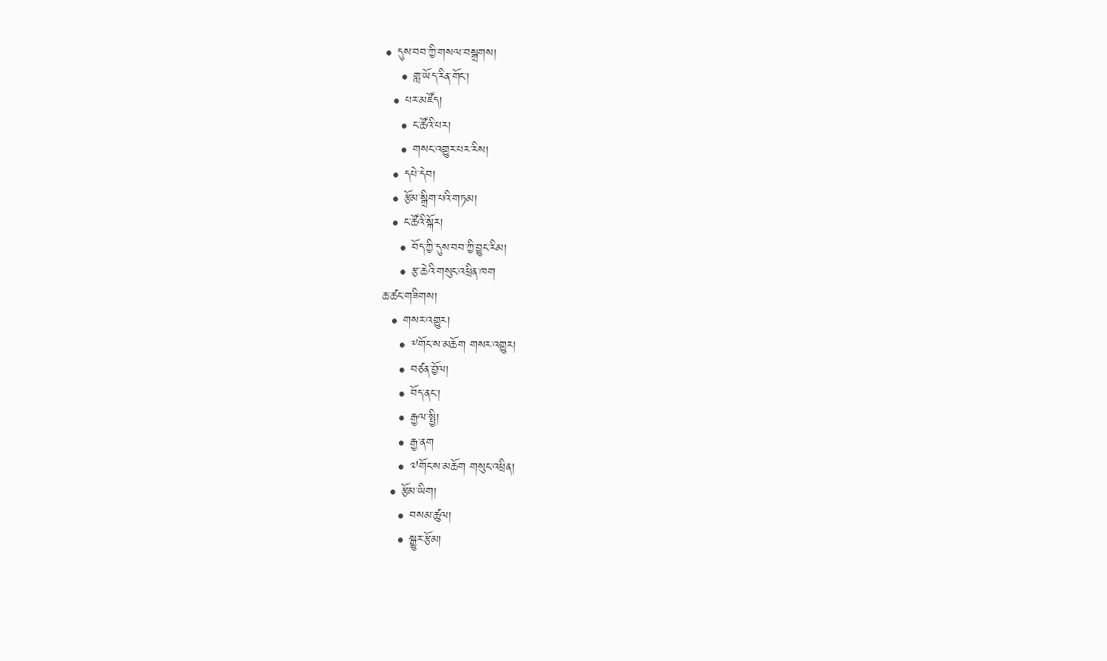• དུས་བབ་ཀྱི་གསལ་བསྒྲགས།
    • གླ་ཡོད་རིན་གོང་།
  • པར་མཛོད།
    • ང་ཚོའི་པར།
    • གསང་འགྱུར་པར་རིས།
  • དཔེ་དེབ།
  • རྩོམ་སྒྲིག་པའི་གཏམ།
  • ང་ཚོའི་སྐོར།
    • བོད་ཀྱི་དུས་བབ་ཀྱི་བྱུང་རིམ།
    • རྩ་ཆེའི་གསུང་འཕྲིན་ཁག
ཆ་ཚང་གཟིགས།
  • གསར་འགྱུར།
    • ༸གོང་ས་མཆོག གསར་འགྱུར།
    • བཙན་བྱོལ།
    • བོད་ནང་།
    • རྒྱལ་སྤྱི།
    • རྒྱ་ནག
    • ༧གོང་ས་མཆོག གསུང་འཕྲིན།
  • རྩོམ་ཡིག།
    • བསམ་ཚུལ།
    • སྒྱུར་རྩོམ།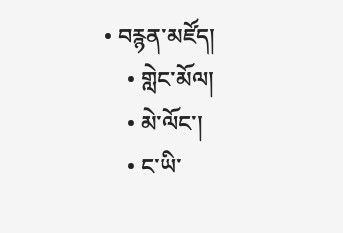• བརྙན་མཛོད།
    • གླེང་མོལ།
    • མེ་ལོང་།
    • ང་ཡི་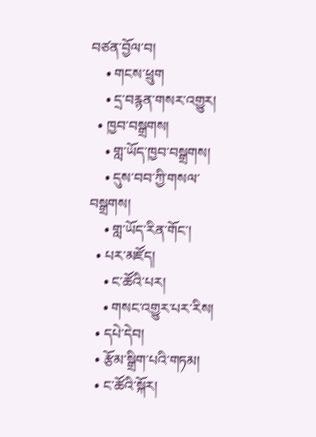བཙན་བྱོལ་བ།
    • གངས་ཕྲུག
    • དྲ་བརྙན་གསར་འགྱུར།
  • ཁྱབ་བསྒྲགས།
    • གླ་ཡོད་ཁྱབ་བསྒྲགས།
    • དུས་བབ་ཀྱི་གསལ་བསྒྲགས།
    • གླ་ཡོད་རིན་གོང་།
  • པར་མཛོད།
    • ང་ཚོའི་པར།
    • གསང་འགྱུར་པར་རིས།
  • དཔེ་དེབ།
  • རྩོམ་སྒྲིག་པའི་གཏམ།
  • ང་ཚོའི་སྐོར།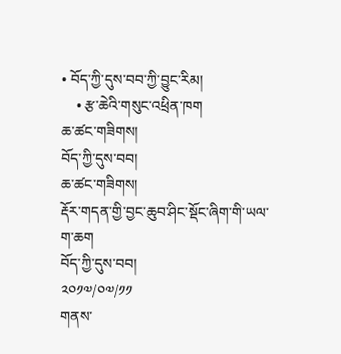• བོད་ཀྱི་དུས་བབ་ཀྱི་བྱུང་རིམ།
    • རྩ་ཆེའི་གསུང་འཕྲིན་ཁག
ཆ་ཚང་གཟིགས།
བོད་ཀྱི་དུས་བབ།
ཆ་ཚང་གཟིགས།
རྡོར་གདན་གྱི་བྱང་ཆུབ་ཤིང་སྡོང་ཞིག་གི་ཡལ་ག་ཆག
བོད་ཀྱི་དུས་བབ།
༢༠༡༧/༠༧/༡༡
གནས་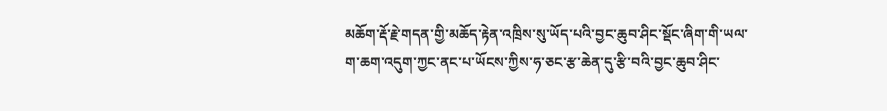མཆོག་རྡོ་རྗེ་གདན་གྱི་མཆོད་རྟེན་འཁྲིས་སུ་ཡོད་པའི་བྱང་ཆུབ་ཤིང་སྡོང་ཞིག་གི་ཡལ་ག་ཆག་འདུག་ཀྱང་ནང་པ་ཡོངས་ཀྱིས་ཧ་ཅང་རྩ་ཆེན་དུ་རྩི་བའི་བྱང་ཆུབ་ཤིང་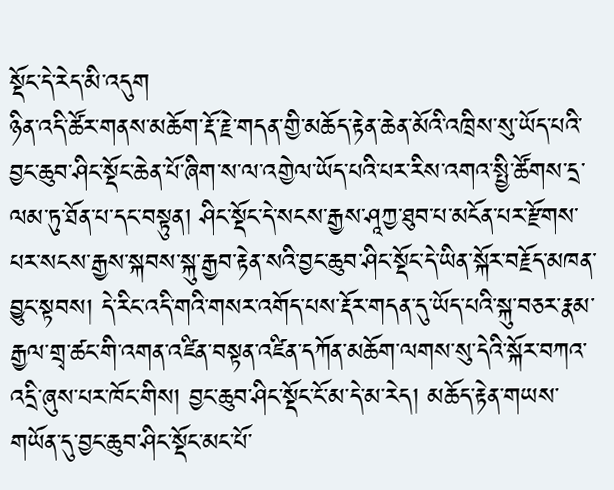སྡོང་དེ་རེད་མི་འདུག
ཉིན་འདི་ཚོར་གནས་མཆོག་རྡོ་རྗེ་གདན་གྱི་མཆོད་རྟེན་ཆེན་མོའི་འཁྲིས་སུ་ཡོད་པའི་བྱང་ཆུབ་ཤིང་སྡོང་ཆེན་པོ་ཞིག་ས་ལ་འགྱེལ་ཡོད་པའི་པར་རིས་འགའ་སྤྱི་ཚོགས་དྲ་ལམ་ཏུ་ཐོན་པ་དང་བསྟུན། ཤིང་སྡོང་དེ་སངས་རྒྱས་ཤཱཀྱ་ཐུབ་པ་མངོན་པར་རྫོགས་པར་སངས་རྒྱས་སྐབས་སྐུ་རྒྱབ་རྟེན་སའི་བྱང་ཆུབ་ཤིང་སྡོང་དེ་ཡིན་སྐོར་བརྗོད་མཁན་བྱུང་སྟབས། དེ་རིང་འདི་གའི་གསར་འགོད་པས་རྡོར་གདན་དུ་ཡོད་པའི་སྐུ་བཅར་རྣམ་རྒྱལ་གྲྭ་ཚང་གི་འགན་འཛིན་བསྟན་འཛིན་དཀོན་མཆོག་ལགས་སུ་དེའི་སྐོར་བཀའ་འདྲི་ཞུས་པར་ཁོང་གིས། བྱང་ཆུབ་ཤིང་སྡོང་ངོ་མ་དེ་མ་རེད། མཆོད་རྟེན་གཡས་གཡོན་དུ་བྱང་ཆུབ་ཤིང་སྡོང་མང་པོ་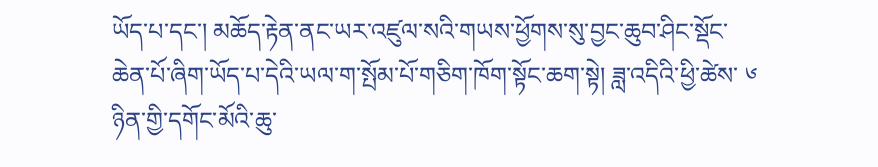ཡོད་པ་དང་། མཆོད་རྟེན་ནང་ཡར་འཛུལ་སའི་གཡས་ཕྱོགས་སུ་བྱང་ཆུབ་ཤིང་སྡོང་ཆེན་པོ་ཞིག་ཡོད་པ་དེའི་ཡལ་ག་སྤོམ་པོ་གཅིག་ཁོག་སྟོང་ཆག་སྟེ། ཟླ་འདིའི་ཕྱི་ཚེས་ ༦ ཉིན་གྱི་དགོང་མོའི་ཆུ་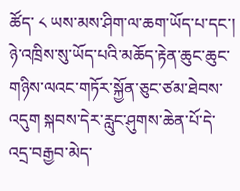ཚོད་ ༨ ཡས་མས་ཤིག་ལ་ཆག་ཡོད་པ་དང་། ཉེ་འཁྲིས་སུ་ཡོད་པའི་མཆོད་རྟེན་ཆུང་ཆུང་གཉིས་ལའང་གཏོར་སྐྱོན་ཅུང་ཙམ་ཐེབས་འདུག སྐབས་དེར་རླུང་ཤུགས་ཆེན་པོ་དེ་འདྲ་བརྒྱབ་མེད་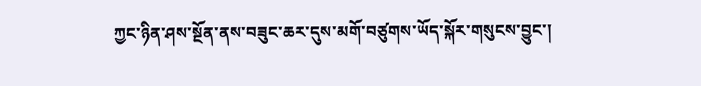ཀྱང་ཉིན་ཤས་སྔོན་ནས་བཟུང་ཆར་དུས་མགོ་བཙུགས་ཡོད་སྐོར་གསུངས་བྱུང་།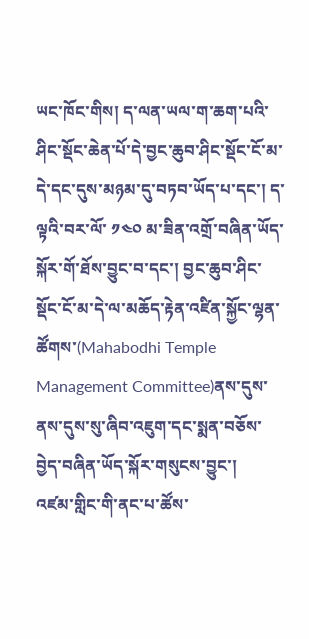ཡང་ཁོང་གིས། ད་ལན་ཡལ་ག་ཆག་པའི་ཤིང་སྡོང་ཆེན་པོ་དེ་བྱང་ཆུབ་ཤིང་སྡོང་ངོ་མ་དེ་དང་དུས་མཉམ་དུ་བཏབ་ཡོད་པ་དང་། ད་ལྟའི་བར་ལོ་ ༡༤༠ མ་ཟིན་འགྲོ་བཞིན་ཡོད་སྐོར་གོ་ཐོས་བྱུང་བ་དང་། བྱང་ཆུབ་ཤིང་སྡོང་ངོ་མ་དེ་ལ་མཆོད་རྟེན་འཛིན་སྐྱོང་ལྷན་ཚོགས་(Mahabodhi Temple Management Committee)ནས་དུས་ནས་དུས་སུ་ཞིབ་འཇུག་དང་སྨན་བཅོས་བྱེད་བཞིན་ཡོད་སྐོར་གསུངས་བྱུང་།
འཛམ་གླིང་གི་ནང་པ་ཚོས་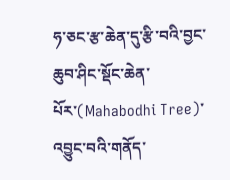ཧ་ཅང་རྩ་ཆེན་དུ་རྩི་བའི་བྱང་ཆུབ་ཤིང་སྡོང་ཆེན་པོར་(Mahabodhi Tree)་འབྱུང་བའི་གནོད་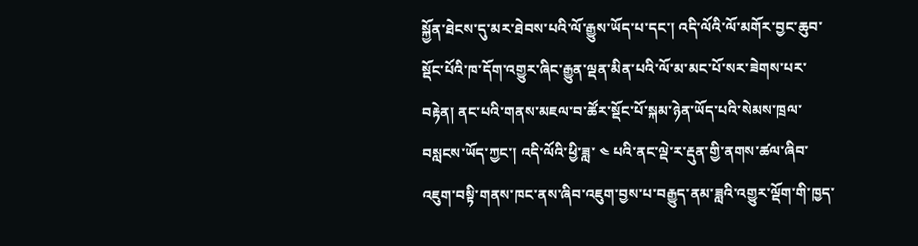སྐྱོན་ཐེངས་དུ་མར་ཐེབས་པའི་ལོ་རྒྱུས་ཡོད་པ་དང་། འདི་ལོའི་ལོ་མགོར་བྱང་ཆུབ་སྡོང་པོའི་ཁ་དོག་འགྱུར་ཞིང་རྒྱུན་ལྡན་མིན་པའི་ལོ་མ་མང་པོ་སར་ཟེགས་པར་བརྟེན། ནང་པའི་གནས་མཇལ་བ་ཚོར་སྡོང་པོ་སྐམ་ཉེན་ཡོད་པའི་སེམས་ཁྲལ་བསླངས་ཡོད་ཀྱང་། འདི་ལོའི་ཕྱི་ཟླ་ ༤ པའི་ནང་ལྡེ་ར་རྡུན་གྱི་ནགས་ཚལ་ཞིབ་འཇུག་བསྟི་གནས་ཁང་ནས་ཞིབ་འཇུག་བྱས་པ་བརྒྱུད་ནམ་ཟླའི་འགྱུར་ལྡོག་གི་ཁྱད་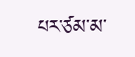པར་ཙམ་མ་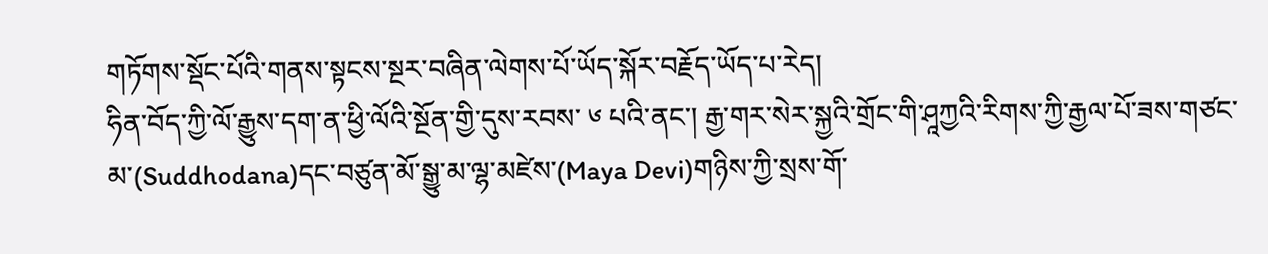གཏོགས་སྡོང་པོའི་གནས་སྟངས་སྔར་བཞིན་ལེགས་པོ་ཡོད་སྐོར་བརྗོད་ཡོད་པ་རེད།
ཧིན་བོད་ཀྱི་ལོ་རྒྱུས་དག་ན་ཕྱི་ལོའི་སྔོན་གྱི་དུས་རབས་ ༦ པའི་ནང་། རྒྱ་གར་སེར་སྐྱའི་གྲོང་གི་ཤཱཀྱའི་རིགས་ཀྱི་རྒྱལ་པོ་ཟས་གཙང་མ་(Suddhodana)དང་བཙུན་མོ་སྒྱུ་མ་ལྷ་མཛེས་(Maya Devi)གཉིས་ཀྱི་སྲས་གོ་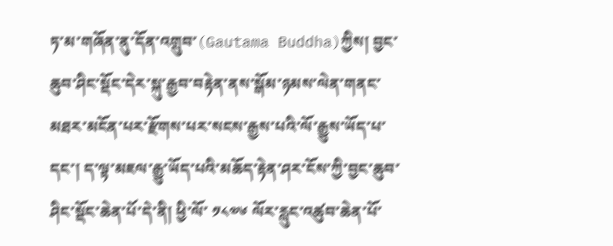ཏ་མ་གཞོན་ནུ་དོན་འགྲུབ་(Gautama Buddha)ཀྱིས། བྱང་ཆུབ་ཤིང་སྡོང་དེར་སྐུ་རྒྱབ་བརྟེན་ནས་སྒོམ་ཉམས་ལེན་གནང་མཐར་མངོན་པར་རྫོགས་པར་སངས་རྒྱས་པའི་ལོ་རྒྱུས་ཡོད་པ་དང་། ད་ལྟ་མཇལ་རྒྱུ་ཡོད་པའི་མཆོད་རྟེན་ཤར་ངོས་ཀྱི་བྱང་ཆུབ་ཤིང་སྡོང་ཆེན་པོ་དེ་ནི། ཕྱི་ལོ་ ༡༨༧༦ ལོར་རླུང་འཚུབ་ཆེན་པོ་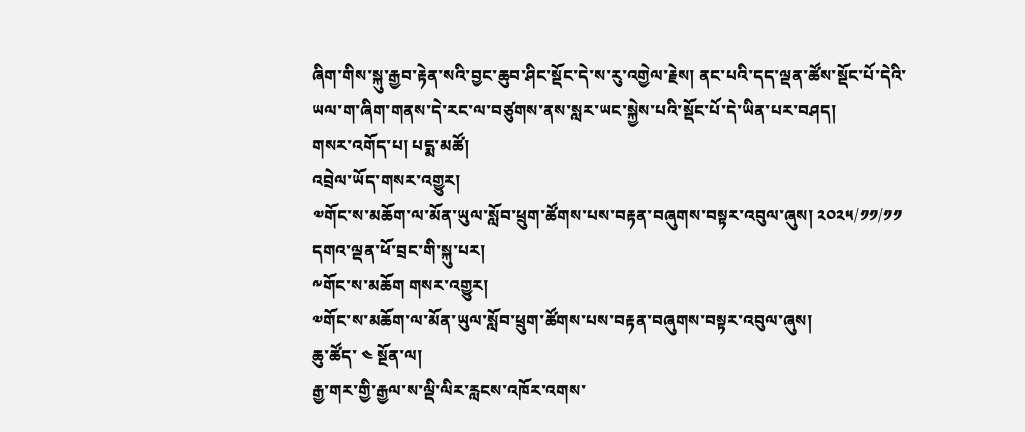ཞིག་གིས་སྐུ་རྒྱབ་རྟེན་སའི་བྱང་ཆུབ་ཤིང་སྡོང་དེ་ས་རུ་འགྱེལ་རྗེས། ནང་པའི་དད་ལྡན་ཚོས་སྡོང་པོ་དེའི་ཡལ་ག་ཞིག་གནས་དེ་རང་ལ་བཙུགས་ནས་སླར་ཡང་སྐྱེས་པའི་སྡོང་པོ་དེ་ཡིན་པར་བཤད།
གསར་འགོད་པ། པདྨ་མཚོ།
འབྲེལ་ཡོད་གསར་འགྱུར།
༧གོང་ས་མཆོག་ལ་མོན་ཡུལ་སློབ་ཕྲུག་ཚོགས་པས་བརྟན་བཞུགས་བསྟར་འབུལ་ཞུས། ༢༠༢༥/༡༡/༡༡ དགའ་ལྡན་ཕོ་བྲང་གི་སྐུ་པར།
༸གོང་ས་མཆོག གསར་འགྱུར།
༧གོང་ས་མཆོག་ལ་མོན་ཡུལ་སློབ་ཕྲུག་ཚོགས་པས་བརྟན་བཞུགས་བསྟར་འབུལ་ཞུས།
ཆུ་ཚོད་ ༤ སྔོན་ལ།
རྒྱ་གར་གྱི་རྒྱལ་ས་ལྡི་ལིར་རླངས་འཁོར་འགས་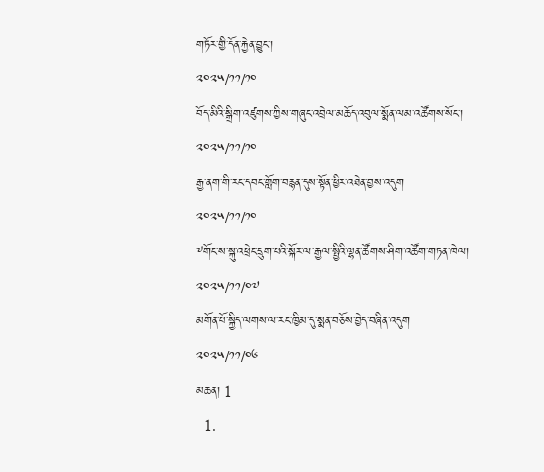གཏོར་གྱི་དོན་རྐྱེན་བྱུང་།
༢༠༢༥/༡༡/༡༠
བོད་མིའི་སྒྲིག་འཛུགས་ཀྱིས་གཞུང་འབྲེལ་མཆོད་འབུལ་སྨོན་ལམ་འཚོགས་སོང་།
༢༠༢༥/༡༡/༡༠
རྒྱ་ནག་གི་རང་དབང་གློག་བརྙན་དུས་སྟོན་ཕྱིར་འཐེན་བྱས་འདུག
༢༠༢༥/༡༡/༡༠
༸གོང་ས་སྐུ་འཕྲེང་དྲུག་པའི་སྐོར་ལ་རྒྱལ་སྤྱིའི་ལྷན་ཚོགས་ཤིག་འཚོག་གཏན་ཁེལ།
༢༠༢༥/༡༡/༠༧
མགོན་པོ་སྐྱིད་ལགས་ལ་རང་ཁྱིམ་དུ་སྨན་བཅོས་བྱེད་བཞིན་འདུག
༢༠༢༥/༡༡/༠༦
མཆན། 1
  1.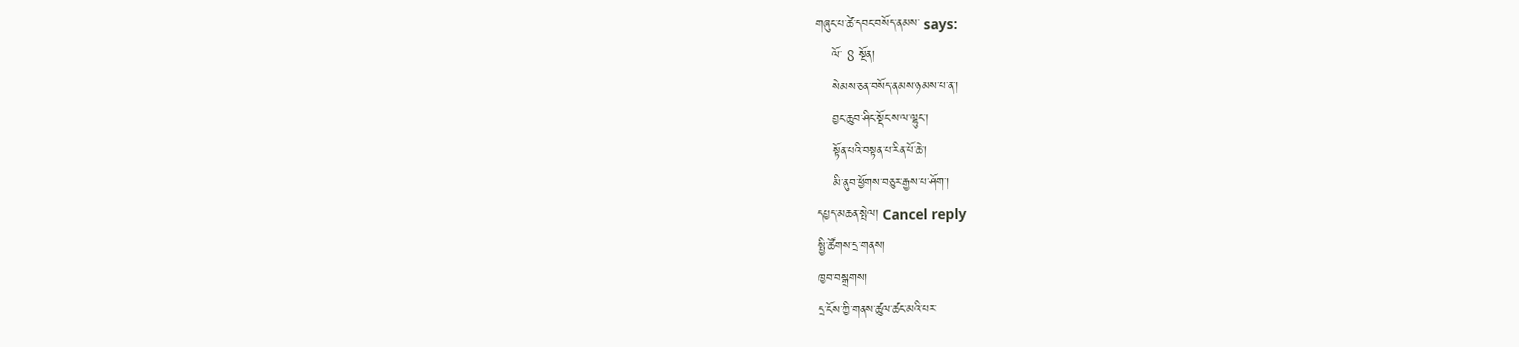གཞུང་པ་ཚེ་དབང་བསོད་ནམས་ says:
    ལོ་ 8 སྔོན།
    སེམས་ཅན་བསོད་ནམས་ཉམས་པ་ན་།
    བྱང་ཆུབ་ཤིང་སྡོང་ས་ལ་ལྷུང་།
    སྟོན་པའི་བསྟན་པ་རིན་པོ་ཆེ་།
    མི་ནུབ་ཕྱོགས་བཅུར་རྒྱས་པ་ཤོག་།
དཔྱད་མཆན་སྤེལ། Cancel reply
སྤྱི་ཚོགས་དྲ་གནས།
ཁྱབ་བསྒྲགས།
དྲ་ངོས་ཀྱི་གནས་ཚུལ་ཚང་མའི་པར་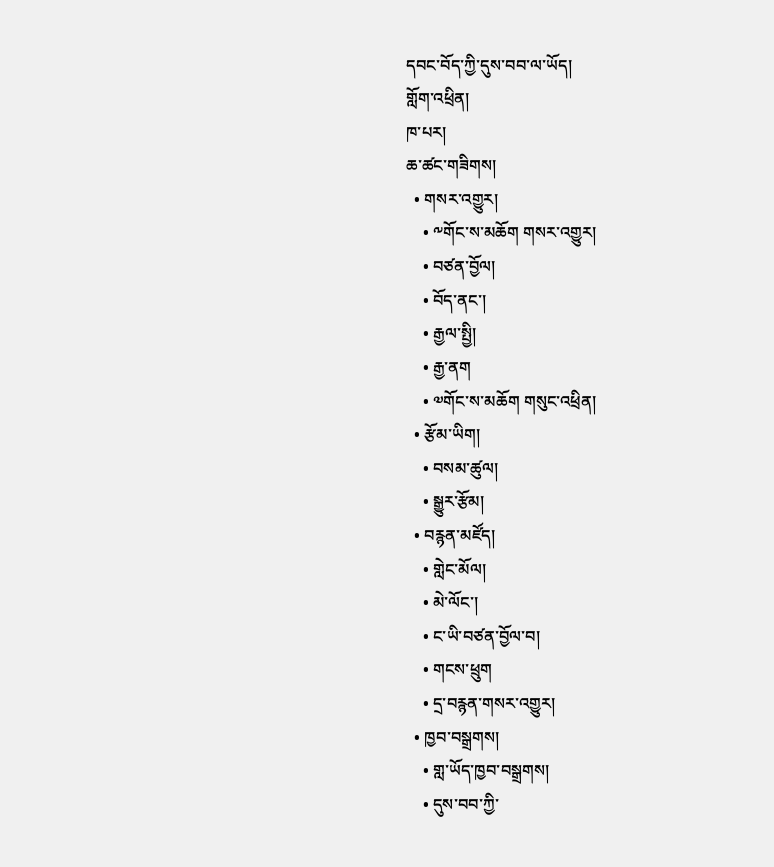དབང་བོད་ཀྱི་དུས་བབ་ལ་ཡོད།
གློག་འཕྲིན།
ཁ་པར།
ཆ་ཚང་གཟིགས།
  • གསར་འགྱུར།
    • ༸གོང་ས་མཆོག གསར་འགྱུར།
    • བཙན་བྱོལ།
    • བོད་ནང་།
    • རྒྱལ་སྤྱི།
    • རྒྱ་ནག
    • ༧གོང་ས་མཆོག གསུང་འཕྲིན།
  • རྩོམ་ཡིག།
    • བསམ་ཚུལ།
    • སྒྱུར་རྩོམ།
  • བརྙན་མཛོད།
    • གླེང་མོལ།
    • མེ་ལོང་།
    • ང་ཡི་བཙན་བྱོལ་བ།
    • གངས་ཕྲུག
    • དྲ་བརྙན་གསར་འགྱུར།
  • ཁྱབ་བསྒྲགས།
    • གླ་ཡོད་ཁྱབ་བསྒྲགས།
    • དུས་བབ་ཀྱི་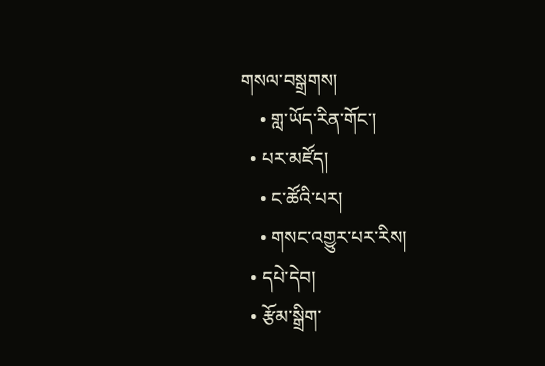གསལ་བསྒྲགས།
    • གླ་ཡོད་རིན་གོང་།
  • པར་མཛོད།
    • ང་ཚོའི་པར།
    • གསང་འགྱུར་པར་རིས།
  • དཔེ་དེབ།
  • རྩོམ་སྒྲིག་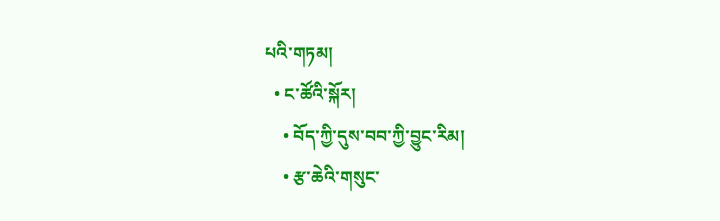པའི་གཏམ།
  • ང་ཚོའི་སྐོར།
    • བོད་ཀྱི་དུས་བབ་ཀྱི་བྱུང་རིམ།
    • རྩ་ཆེའི་གསུང་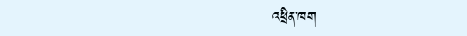འཕྲིན་ཁག